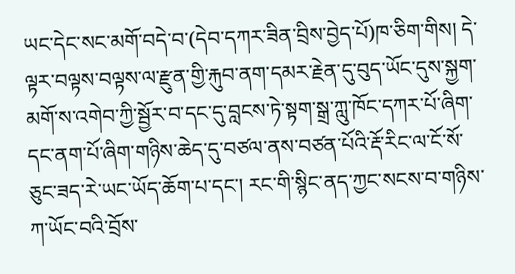ཡང་དེང་སང་མགོ་བདེ་བ་(དེབ་དཀར་ཟིན་བྲིས་བྱེད་པོ)ཁ་ཅིག་གིས། དེ་ལྟར་བལྟས་བལྟས་ལ་རྫུན་གྱི་རྐུབ་ནག་དམར་རྗེན་དུ་བུད་ཡོང་དུས་སྐྱག་མགོ་ས་འགེབ་ཀྱི་སྦྱོར་བ་དང་དུ་བླངས་ཏེ་སྟག་སྒྲ་ཀླུ་ཁོང་དཀར་པོ་ཞིག་དང་ནག་པོ་ཞིག་གཉིས་ཆེད་དུ་བཙལ་ནས་བཙན་པོའི་རྡོ་རིང་ལ་ངོ་སོ་ཅུང་ཟད་རེ་ཡང་ཡོད་ཆོག་པ་དང་། རང་གི་སྙིང་ནད་ཀྱང་སངས་བ་གཉིས་ཀ་ཡོང་བའི་བྲོས་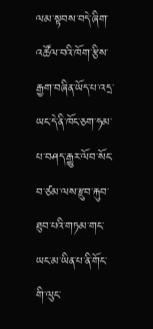ལམ་སྟབས་བདེ་ཞིག་འཚོལ་བའི་ཁོག་རྩིས་རྒྱག་བཞིན་ཡོད་པ་འདྲ་ཡང་དེ་ནི་ཁོང་ཅག་ཧམ་པ་བཤད་རྒྱུར་ལོབ་སོང་བ་ཙམ་ལས་རྫུབ་རྐུབ་ཐུབ་པའི་གཏམ་གང་ཡང་མ་ཡིན་པ་ནི་གོང་གི་ལུང་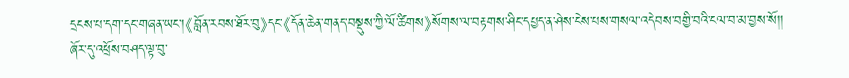དྲངས་པ་དག་དང་གཞན་ཡང་།《བློན་རབས་ཐོར་བུ》དང་《དོན་ཆེན་གནད་བསྡུས་ཀྱི་ལོ་ཚིགས》སོགས་ལ་བརྟགས་ཤིང་དཔྱད་ན་ཤེས་ངེས་པས་གསལ་འདེབས་བགྱི་བའི་ངལ་བ་མ་བྱས་སོ།།
ཞོར་དུ་འཕྲོས་བཤད་ལྟ་བུ་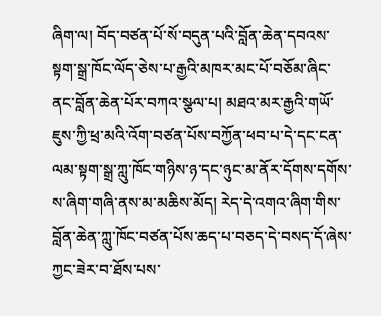ཞིག་ལ། བོད་བཙན་པོ་སོ་བདུན་པའི་བློན་ཆེན་དབའས་སྟག་སྒྲ་ཁོང་ལོད་ཅེས་པ་རྒྱའི་མཁར་མང་པོ་བཅོམ་ཞིང་ནང་བློན་ཆེན་པོར་བཀའ་སྩལ་པ། མཐའ་མར་རྒྱའི་གཡོ་ཇུས་ཀྱི་ཕྲ་མའི་འོག་བཙན་པོས་བཀྱོན་ཕབ་པ་དེ་དང་ངན་ལམ་སྟག་སྒྲ་ཀླུ་ཁོང་གཉིས་ཉ་དང་ཉུང་མ་ནོར་དོགས་དགོས་ས་ཞིག་གཞི་ནས་མ་མཆིས་མོད། རེད་དེ་འགའ་ཞིག་གིས་བློན་ཆེན་ཀླུ་ཁོང་བཙན་པོས་ཆད་པ་བཅད་དེ་བསད་དོ་ཞེས་ཀྱང་ཟེར་བ་ཐོས་པས་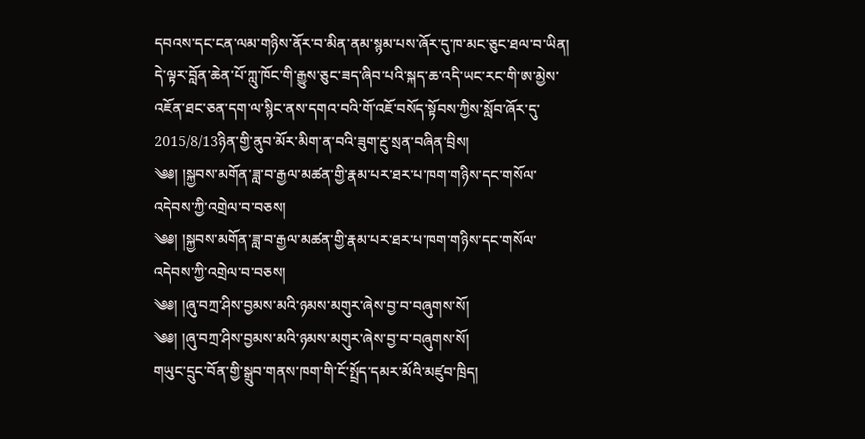དབའས་དང་ངན་ལམ་གཉིས་ནོར་བ་མིན་ནམ་སྙམ་པས་ཞོར་དུ་ཁ་མང་ཅུང་ཐལ་བ་ཡིན།
དེ་ལྟར་བློན་ཆེན་པོ་ཀླུ་ཁོང་གི་རྒྱུས་ཅུང་ཟད་ཞིབ་པའི་སྐད་ཆ་འདི་ཡང་རང་གི་ཨ་མྱེས་འཇོན་ཐང་ཅན་དག་ལ་སྙིང་ནས་དགའ་བའི་གོ་འཇོ་བསོད་སྟོབས་ཀྱིས་སློབ་ཞོར་དུ་2015/8/13ཉིན་གྱི་ནུབ་མོར་མིག་ན་བའི་ཟུག་རྔུ་སྲན་བཞིན་བྲིས།
༄༅། །སྐྱབས་མགོན་ཟླ་བ་རྒྱལ་མཚན་གྱི་རྣམ་པར་ཐར་པ་ཁག་གཉིས་དང་གསོལ་འདེབས་ཀྱི་འགྲེལ་བ་བཅས།
༄༅། །སྐྱབས་མགོན་ཟླ་བ་རྒྱལ་མཚན་གྱི་རྣམ་པར་ཐར་པ་ཁག་གཉིས་དང་གསོལ་འདེབས་ཀྱི་འགྲེལ་བ་བཅས།
༄༅། །ཞུ་བཀྲ་ཤིས་བྱམས་མའི་ཉམས་མགུར་ཞེས་བྱ་བ་བཞུགས་སོ།
༄༅། །ཞུ་བཀྲ་ཤིས་བྱམས་མའི་ཉམས་མགུར་ཞེས་བྱ་བ་བཞུགས་སོ།
གཡུང་དྲུང་བོན་གྱི་སྒྲུབ་གནས་ཁག་གི་ངོ་སྤྲོད་དམར་མོའི་མཛུབ་ཁྲིད།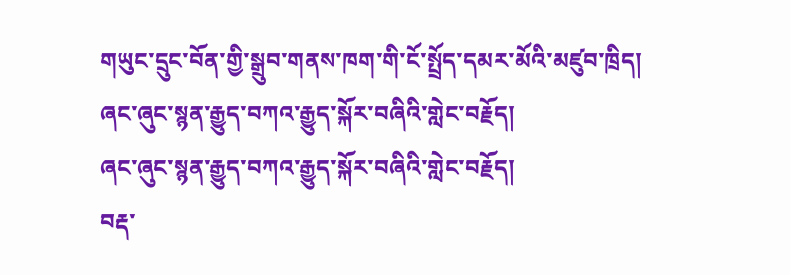གཡུང་དྲུང་བོན་གྱི་སྒྲུབ་གནས་ཁག་གི་ངོ་སྤྲོད་དམར་མོའི་མཛུབ་ཁྲིད།
ཞང་ཞུང་སྙན་རྒྱུད་བཀའ་རྒྱུད་སྐོར་བཞིའི་གླེང་བརྗོད།
ཞང་ཞུང་སྙན་རྒྱུད་བཀའ་རྒྱུད་སྐོར་བཞིའི་གླེང་བརྗོད།
བརྡ་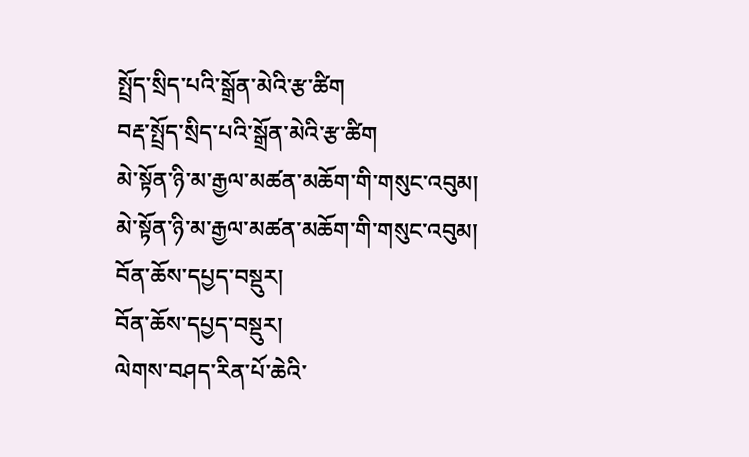སྤྲོད་སྲིད་པའི་སྒྲོན་མེའི་རྩ་ཚིག
བརྡ་སྤྲོད་སྲིད་པའི་སྒྲོན་མེའི་རྩ་ཚིག
མེ་སྟོན་ཉི་མ་རྒྱལ་མཚན་མཆོག་གི་གསུང་འབུམ།
མེ་སྟོན་ཉི་མ་རྒྱལ་མཚན་མཆོག་གི་གསུང་འབུམ།
བོན་ཆོས་དཔྱད་བསྡུར།
བོན་ཆོས་དཔྱད་བསྡུར།
ལེགས་བཤད་རིན་པོ་ཆེའི་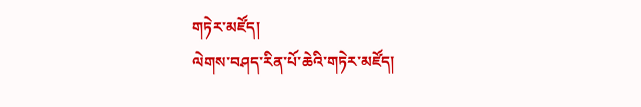གཏེར་མཛོད།
ལེགས་བཤད་རིན་པོ་ཆེའི་གཏེར་མཛོད།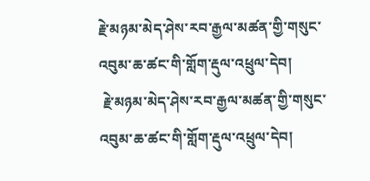རྗེ་མཉམ་མེད་ཤེས་རབ་རྒྱལ་མཚན་གྱི་གསུང་འབུམ་ཆ་ཚང་གི་གློག་རྡུལ་འཕྲུལ་དེབ།
 རྗེ་མཉམ་མེད་ཤེས་རབ་རྒྱལ་མཚན་གྱི་གསུང་འབུམ་ཆ་ཚང་གི་གློག་རྡུལ་འཕྲུལ་དེབ།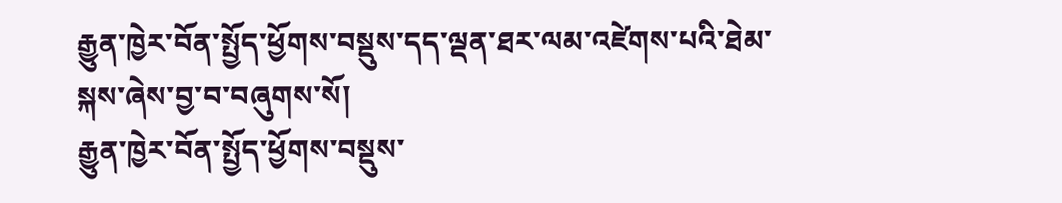རྒྱུན་ཁྱེར་བོན་སྤྱོད་ཕྱོགས་བསྡུས་དད་ལྡན་ཐར་ལམ་འཛེགས་པའི་ཐེམ་སྐས་ཞེས་བྱ་བ་བཞུགས་སོ།
རྒྱུན་ཁྱེར་བོན་སྤྱོད་ཕྱོགས་བསྡུས་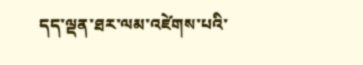དད་ལྡན་ཐར་ལམ་འཛེགས་པའི་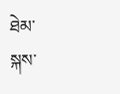ཐེམ་སྐས་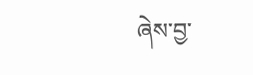ཞེས་བྱ་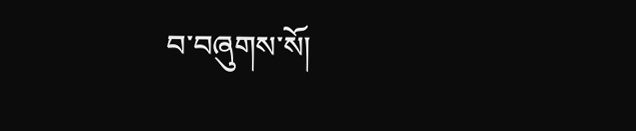བ་བཞུགས་སོ།